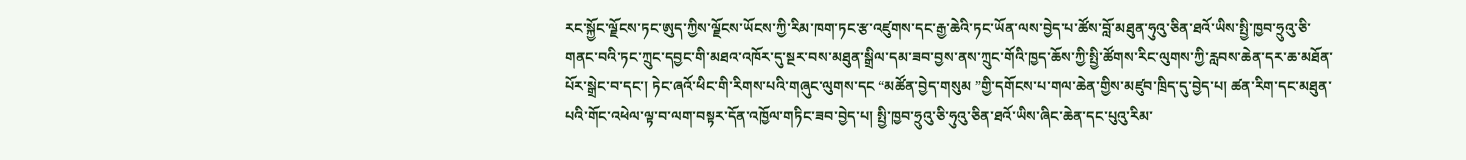རང་སྐྱོང་ལྗོངས་ཏང་ཨུད་ཀྱིས་ལྗོངས་ཡོངས་ཀྱི་རིམ་ཁག་ཏང་རྩ་འཛུགས་དང་རྒྱ་ཆེའི་ཏང་ཡོན་ལས་བྱེད་པ་ཚོས་བློ་མཐུན་ཧུའུ་ཅིན་ཐའོ་ཡིས་སྤྱི་ཁྱབ་ཧྲུའུ་ཅི་གནང་བའི་ཏང་ཀྲུང་དབྱང་གི་མཐའ་འཁོར་དུ་སྔར་བས་མཐུན་སྒྲིལ་དམ་ཟབ་བྱས་ནས་ཀྲུང་གོའི་ཁྱད་ཆོས་ཀྱི་སྤྱི་ཚོགས་རིང་ལུགས་ཀྱི་རླབས་ཆེན་དར་ཆ་མཐོན་པོར་སྒྲེང་བ་དང་། ཏེང་ཞའོ་ཕིང་གི་རིགས་པའི་གཞུང་ལུགས་དང “མཚོན་བྱེད་གསུམ ”གྱི་དགོངས་པ་གལ་ཆེན་གྱིས་མཛུབ་ཁྲིད་དུ་བྱེད་པ། ཚན་རིག་དང་མཐུན་པའི་གོང་འཕེལ་ལྟ་བ་ལག་བསྟར་དོན་འཁྱོལ་གཏིང་ཟབ་བྱེད་པ། སྤྱི་ཁྱབ་ཧྲུའུ་ཅི་ཧུའུ་ཅིན་ཐའོ་ཡིས་ཞིང་ཆེན་དང་པུའུ་རིམ་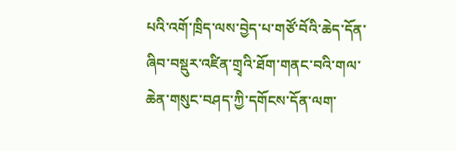པའི་འགོ་ཁྲིད་ལས་བྱེད་པ་གཙོ་བོའི་ཆེད་དོན་ཞིབ་བསྡུར་འཛིན་གྲྭའི་ཐོག་གནང་བའི་གལ་ཆེན་གསུང་བཤད་ཀྱི་དགོངས་དོན་ལག་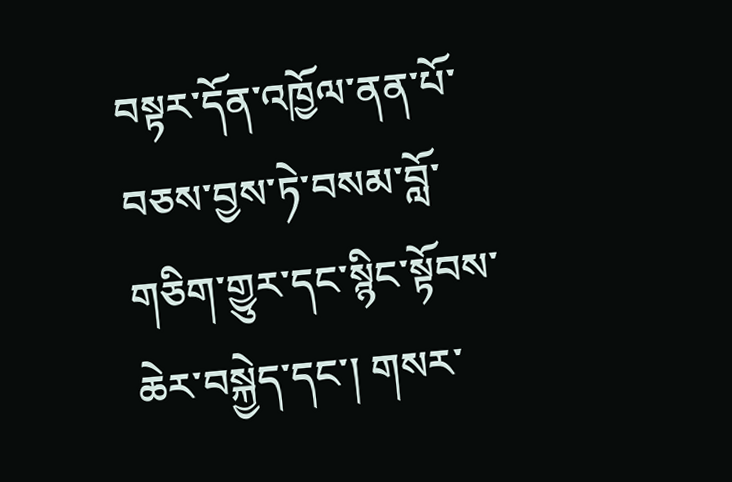བསྟར་དོན་འཁྱོལ་ནན་པོ་བཅས་བྱས་ཏེ་བསམ་བློ་གཅིག་གྱུར་དང་སྙིང་སྟོབས་ཆེར་བསྐྱེད་དང་། གསར་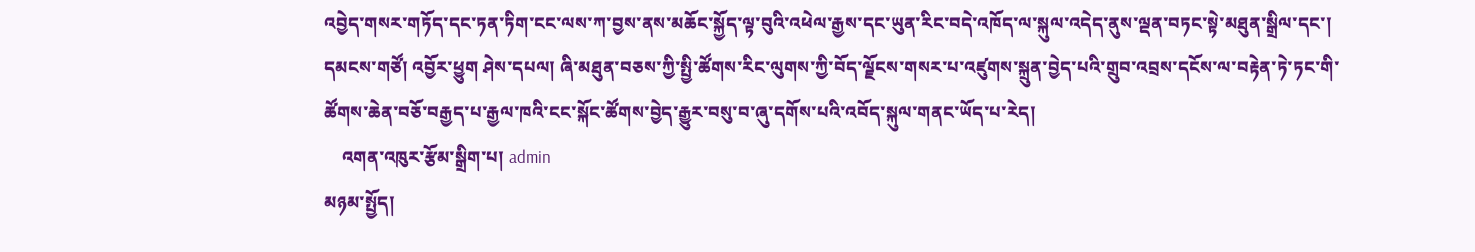འབྱེད་གསར་གཏོད་དང་ཏན་ཏིག་ངང་ལས་ཀ་བྱས་ནས་མཆོང་སྐྱོད་ལྟ་བུའི་འཕེལ་རྒྱས་དང་ཡུན་རིང་བདེ་འཁོད་ལ་སྐུལ་འདེད་ནུས་ལྡན་བཏང་སྟེ་མཐུན་སྒྲིལ་དང་། དམངས་གཙོ། འབྱོར་ཕྱུག ཤེས་དཔལ། ཞི་མཐུན་བཅས་ཀྱི་སྤྱི་ཚོགས་རིང་ལུགས་ཀྱི་བོད་ལྗོངས་གསར་པ་འཛུགས་སྐྲུན་བྱེད་པའི་གྲུབ་འབྲས་དངོས་ལ་བརྟེན་ཏེ་ཏང་གི་ཚོགས་ཆེན་བཅོ་བརྒྱད་པ་རྒྱལ་ཁའི་ངང་སྐོང་ཚོགས་བྱེད་རྒྱུར་བསུ་བ་ཞུ་དགོས་པའི་འབོད་སྐུལ་གནང་ཡོད་པ་རེད།
    འགན་འཁུར་རྩོམ་སྒྲིག་པ། admin
མཉམ་སྤྱོད།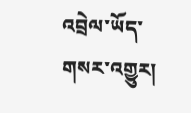འབྲེལ་ཡོད་གསར་འགྱུར།